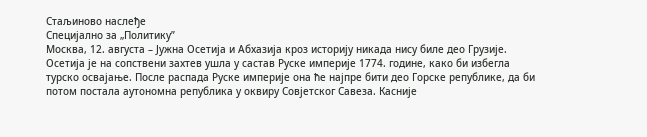Стаљиново наслеђе
Специјално за „Политику”
Москва, 12. августа – Јужна Осетија и Абхазија кроз историју никада нису биле део Грузије. Осетија је на сопствени захтев ушла у састав Руске империје 1774. године, како би избегла турско освајање. После распада Руске империје она ће најпре бити део Горске републике, да би потом постала аутономна република у оквиру Совјетског Савеза. Касније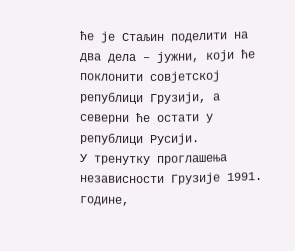ће је Стаљин поделити на два дела – јужни, који ће поклонити совјетској републици Грузији, а северни ће остати у републици Русији.
У тренутку проглашења независности Грузије 1991. године,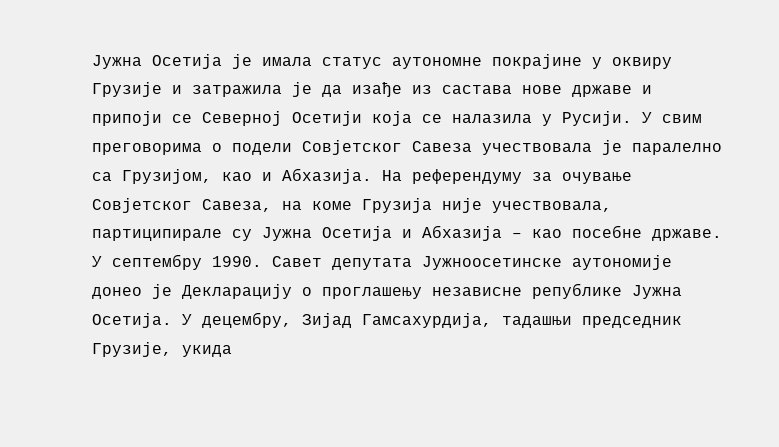Јужна Осетија је имала статус аутономне покрајине у оквиру Грузије и затражила је да изађе из састава нове државе и припоји се Северној Осетији која се налазила у Русији. У свим преговорима о подели Совјетског Савеза учествовала је паралелно са Грузијом, као и Абхазија. На референдуму за очување Совјетског Савеза, на коме Грузија није учествовала, партиципирале су Јужна Осетија и Абхазија – као посебне државе.
У септембру 1990. Савет депутата Јужноосетинске аутономије донео је Декларацију о проглашењу независне републике Јужна Осетија. У децембру, Зијад Гамсахурдија, тадашњи председник Грузије, укида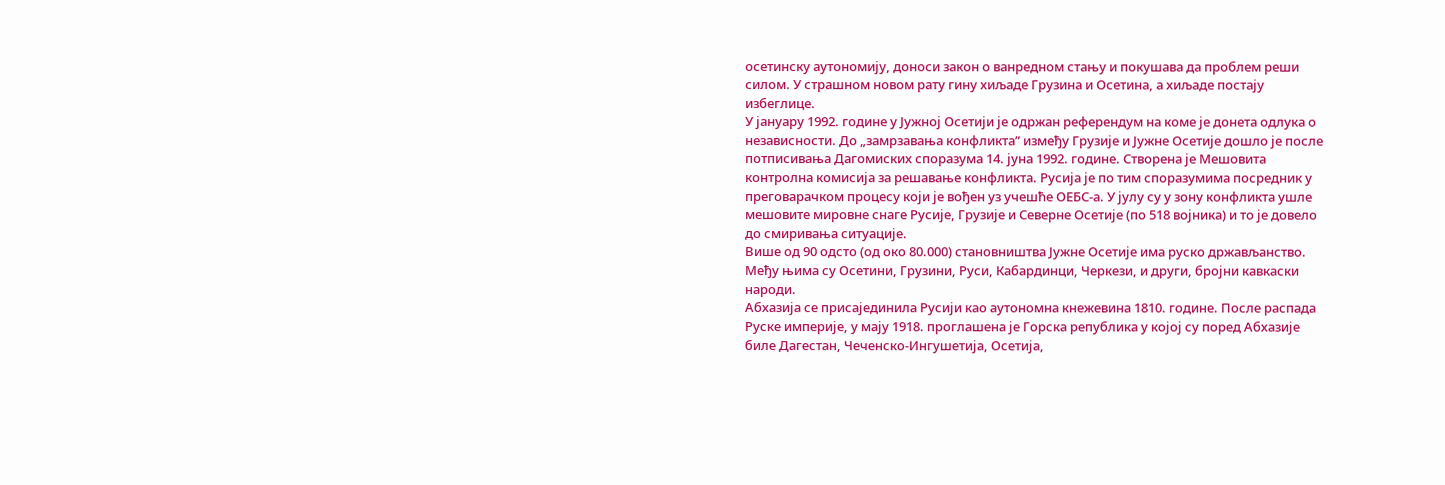осетинску аутономију, доноси закон о ванредном стању и покушава да проблем реши силом. У страшном новом рату гину хиљаде Грузина и Осетина, а хиљаде постају избеглице.
У јануару 1992. године у Јужној Осетији је одржан референдум на коме је донета одлука о независности. До „замрзавања конфликта” између Грузије и Јужне Осетије дошло је после потписивања Дагомиских споразума 14. јуна 1992. године. Створена је Мешовита контролна комисија за решавање конфликта. Русија је по тим споразумима посредник у преговарачком процесу који је вођен уз учешће ОЕБС-а. У јулу су у зону конфликта ушле мешовите мировне снаге Русије, Грузије и Северне Осетије (по 518 војника) и то је довело до смиривања ситуације.
Више од 90 одсто (од око 80.000) становништва Јужне Осетије има руско држављанство. Међу њима су Осетини, Грузини, Руси, Кабардинци, Черкези, и други, бројни кавкаски народи.
Абхазија се присајединила Русији као аутономна кнежевина 1810. године. После распада Руске империје, у мају 1918. проглашена је Горска република у којој су поред Абхазије биле Дагестан, Чеченско-Ингушетија, Осетија,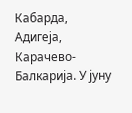Кабарда, Адигеја, Карачево-Балкарија. У јуну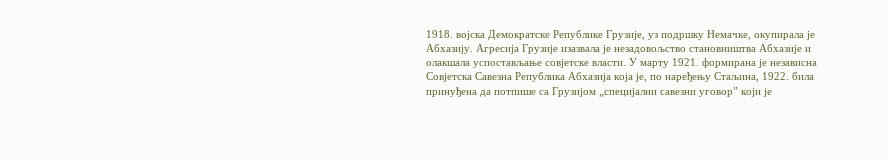1918. војска Демократске Републике Грузије, уз подршку Немачке, окупирала је Абхазију. Агресија Грузије изазвала је незадовољство становништва Абхазије и олакшала успостављање совјетске власти. У марту 1921. формирана је независна Совјетска Савезна Република Абхазија која је, по наређењу Стаљина, 1922. била принуђена да потпише са Грузијом „специјални савезни уговор” који је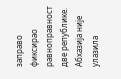заправо фиксирао равноправност две републике. Абхазија није улазила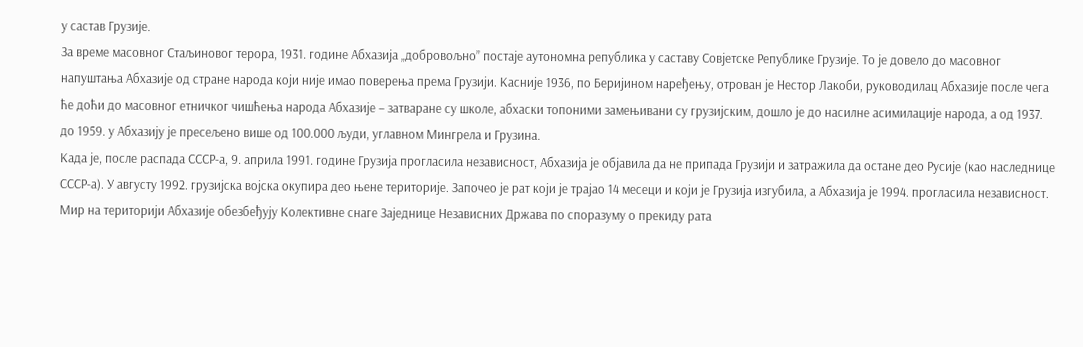у састав Грузије.
За време масовног Стаљиновог терора, 1931. године Абхазија „добровољно” постаје аутономна република у саставу Совјетске Републике Грузије. То је довело до масовног напуштања Абхазије од стране народа који није имао поверења према Грузији. Касније 1936, по Беријином наређењу, отрован је Нестор Лакоби, руководилац Абхазије после чега ће доћи до масовног етничког чишћења народа Абхазије – затваране су школе, абхаски топоними замењивани су грузијским, дошло је до насилне асимилације народа, а од 1937. до 1959. у Абхазију је пресељено више од 100.000 људи, углавном Мингрела и Грузина.
Када је, после распада СССР-а, 9. априла 1991. године Грузија прогласила независност, Абхазија је објавила да не припада Грузији и затражила да остане део Русије (као наследнице СССР-а). У августу 1992. грузијска војска окупира део њене територије. Започео је рат који је трајао 14 месеци и који је Грузија изгубила, а Абхазија је 1994. прогласила независност.
Мир на територији Абхазије обезбеђују Колективне снаге Заједнице Независних Држава по споразуму о прекиду рата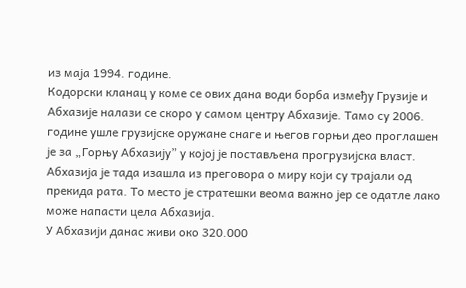из маја 1994. године.
Кодорски кланац у коме се ових дана води борба између Грузије и Абхазије налази се скоро у самом центру Абхазије. Тамо су 2006. године ушле грузијске оружане снаге и његов горњи део проглашен је за „Горњу Абхазију” у којој је постављена прогрузијска власт. Абхазија је тада изашла из преговора о миру који су трајали од прекида рата. То место је стратешки веома важно јер се одатле лако може напасти цела Абхазија.
У Абхазији данас живи око 320.000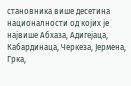становника више десетина националности од којих је највише Абхаза, Адигејаца, Кабардинаца, Черкеза, Јермена, Грка,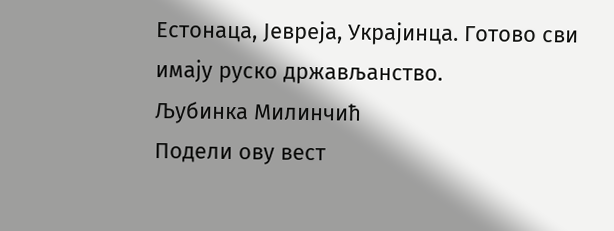Естонаца, Јевреја, Украјинца. Готово сви имају руско држављанство.
Љубинка Милинчић
Подели ову вест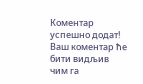Комeнтар успeшно додат!
Ваш комeнтар ћe бити видљив чим га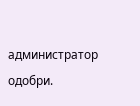администратор одобри.